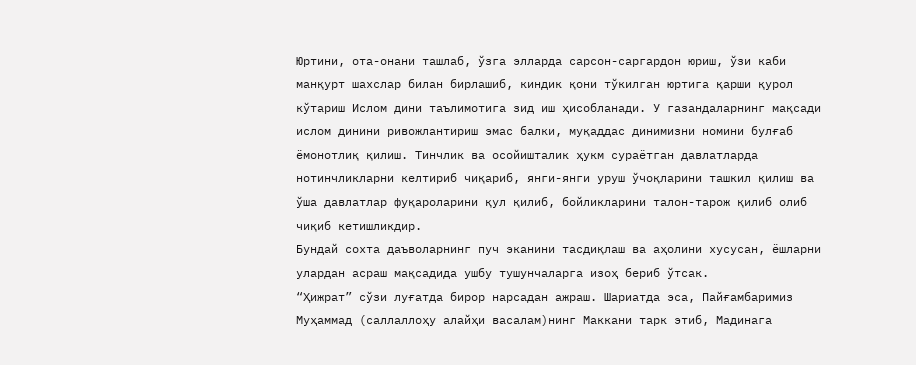Юртини, ота-онани ташлаб, ўзга элларда сарсон-саргардон юриш, ўзи каби манқурт шахслар билан бирлашиб, киндик қони тўкилган юртига қарши қурол кўтариш Ислом дини таълимотига зид иш ҳисобланади. У газандаларнинг мақсади ислом динини ривожлантириш эмас балки, муқаддас динимизни номини булғаб ёмонотлиқ қилиш. Тинчлик ва осойишталик ҳукм сураётган давлатларда нотинчликларни келтириб чиқариб, янги-янги уруш ўчоқларини ташкил қилиш ва ўша давлатлар фуқароларини қул қилиб, бойликларини талон-тарож қилиб олиб чиқиб кетишликдир.
Бундай сохта даъволарнинг пуч эканини тасдиқлаш ва аҳолини хусусан, ёшларни улардан асраш мақсадида ушбу тушунчаларга изоҳ бериб ўтсак.
“Ҳижрат” сўзи луғатда бирор нарсадан ажраш. Шариатда эса, Пайғамбаримиз Муҳаммад (саллаллоҳу алайҳи васалам)нинг Маккани тарк этиб, Мадинага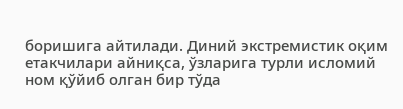боришига айтилади. Диний экстремистик оқим етакчилари айниқса, ўзларига турли исломий ном қўйиб олган бир тўда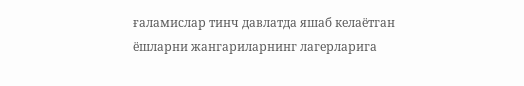ғаламислар тинч давлатда яшаб келаётган ёшларни жангариларнинг лагерларига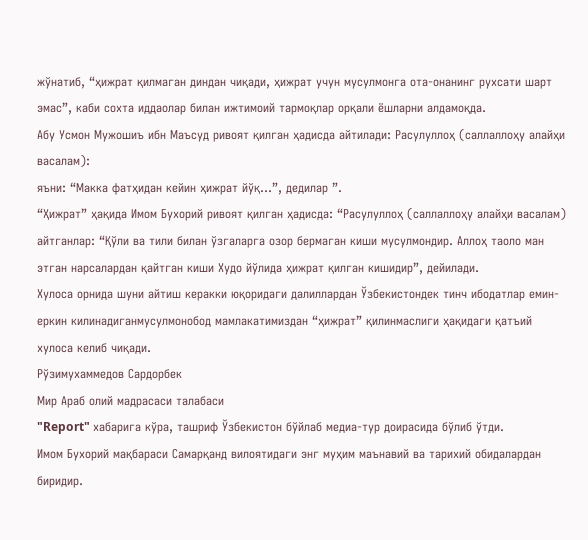жўнатиб, “ҳижрат қилмаган диндан чиқади, ҳижрат учун мусулмонга ота-онанинг рухсати шарт эмас”, каби сохта иддаолар билан ижтимоий тармоқлар орқали ёшларни алдамоқда.
Абу Усмон Мужошиъ ибн Маъсуд ривоят қилган ҳадисда айтилади: Расулуллоҳ (саллаллоҳу алайҳи васалам):
яъни: “Макка фатҳидан кейин ҳижрат йўқ…”, дедилар ”.
“Ҳижрат” ҳақида Имом Бухорий ривоят қилган ҳадисда: “Расулуллоҳ (саллаллоҳу алайҳи васалам) айтганлар: “Қўли ва тили билан ўзгаларга озор бермаган киши мусулмондир. Аллоҳ таоло ман этган нарсалардан қайтган киши Худо йўлида ҳижрат қилган кишидир”, дейилади.
Хулоса орнида шуни айтиш керакки юқоридаги далиллардан Ўзбекистондек тинч ибодатлар емин-еркин килинадиганмусулмонобод мамлакатимиздан “ҳижрат” қилинмаслиги ҳақидаги қатъий хулоса келиб чиқади.
Рўзимухаммедов Сардорбек
Мир Араб олий мадрасаси талабаси
"Report" хабарига кўра, ташриф Ўзбекистон бўйлаб медиа-тур доирасида бўлиб ўтди.
Имом Бухорий мақбараси Самарқанд вилоятидаги энг муҳим маънавий ва тарихий обидалардан биридир.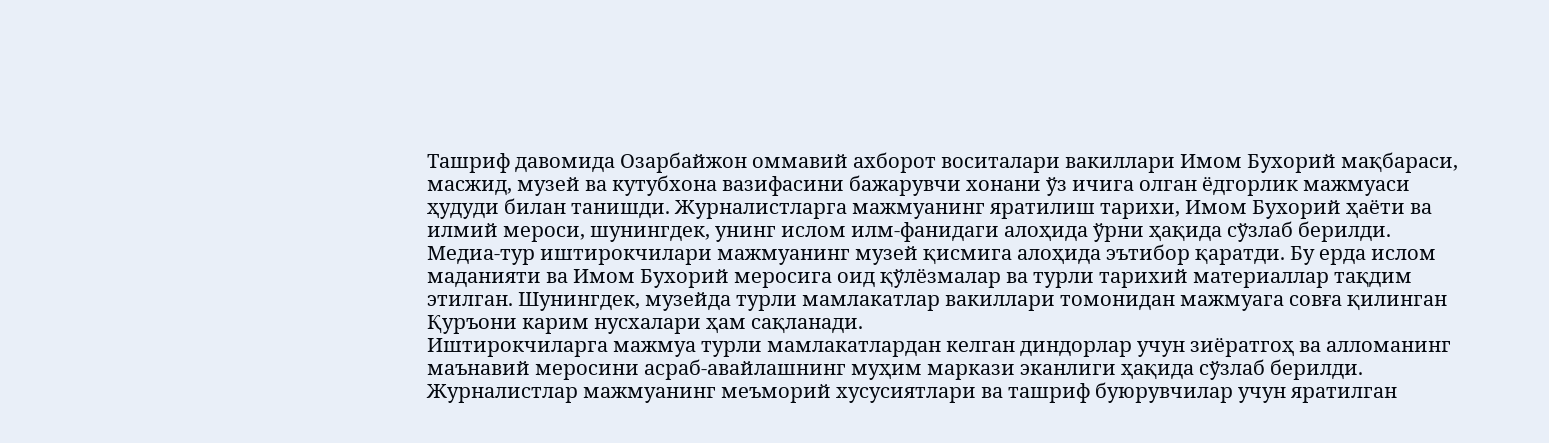Ташриф давомида Озарбайжон оммавий ахборот воситалари вакиллари Имом Бухорий мақбараси, масжид, музей ва кутубхона вазифасини бажарувчи хонани ўз ичига олган ёдгорлик мажмуаси ҳудуди билан танишди. Журналистларга мажмуанинг яратилиш тарихи, Имом Бухорий ҳаёти ва илмий мероси, шунингдек, унинг ислом илм-фанидаги алоҳида ўрни ҳақида сўзлаб берилди.
Медиа-тур иштирокчилари мажмуанинг музей қисмига алоҳида эътибор қаратди. Бу ерда ислом маданияти ва Имом Бухорий меросига оид қўлёзмалар ва турли тарихий материаллар тақдим этилган. Шунингдек, музейда турли мамлакатлар вакиллари томонидан мажмуага совға қилинган Қуръони карим нусхалари ҳам сақланади.
Иштирокчиларга мажмуа турли мамлакатлардан келган диндорлар учун зиёратгоҳ ва алломанинг маънавий меросини асраб-авайлашнинг муҳим маркази эканлиги ҳақида сўзлаб берилди. Журналистлар мажмуанинг меъморий хусусиятлари ва ташриф буюрувчилар учун яратилган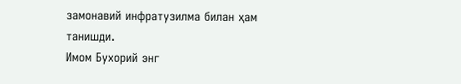замонавий инфратузилма билан ҳам танишди.
Имом Бухорий энг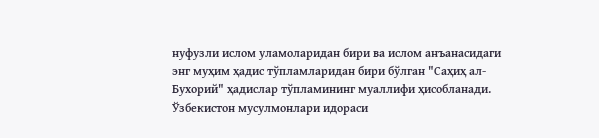нуфузли ислом уламоларидан бири ва ислом анъанасидаги энг муҳим ҳадис тўпламларидан бири бўлган "Саҳиҳ ал-Бухорий" ҳадислар тўпламининг муаллифи ҳисобланади.
Ўзбекистон мусулмонлари идораси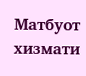Матбуот хизмати